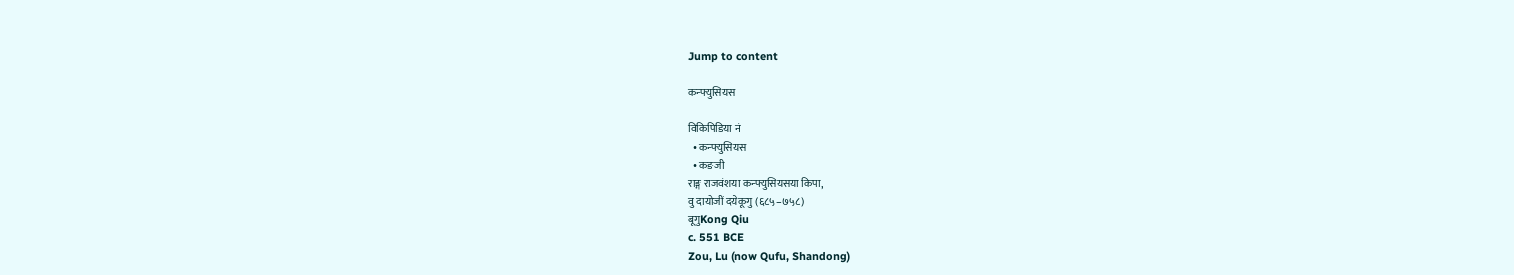Jump to content

कन्फ्युसियस

विकिपिडिया नं
  • कन्फ्युसियस
  • कङजी
राङ्ग राजवंशया कन्फ्युसियसया किपा,
वु दायोजीं दयेकूगु (६८५–७५८)
बूगुKong Qiu
c. 551 BCE
Zou, Lu (now Qufu, Shandong)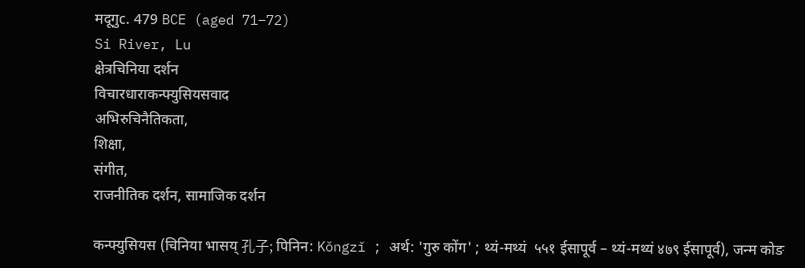मदूगुc. 479 BCE (aged 71–72)
Si River, Lu
क्षेत्रचिनिया दर्शन
विचारधाराकन्फ्युसियसवाद
अभिरुचिनैतिकता,
शिक्षा,
संगीत,
राजनीतिक दर्शन, सामाजिक दर्शन

कन्फ्युसियस (चिनिया भासय् 孔子; पिनिन: Kǒngzǐ ; अर्थ: 'गुरु कोंग' ; थ्यं-मथ्यं  ५५१ ईसापूर्व – थ्यं-मथ्यं ४७९ ईसापूर्व), जन्म कोङ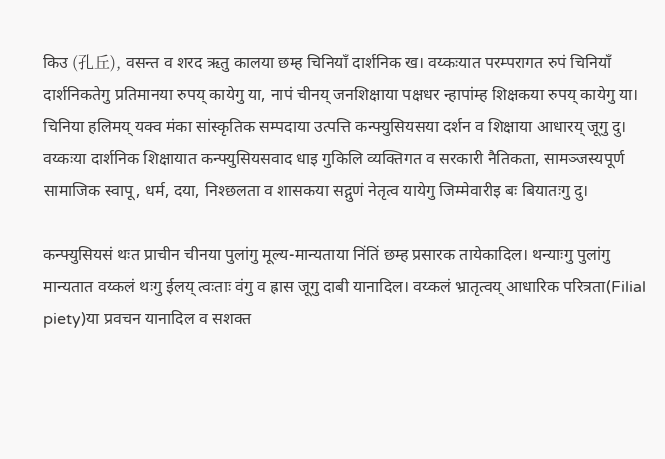किउ (孔丘), वसन्त व शरद ऋतु कालया छम्ह चिनियाँ दार्शनिक ख। वय्कःयात परम्परागत रुपं चिनियाँ दार्शनिकतेगु प्रतिमानया रुपय् कायेगु या, नापं चीनय् जनशिक्षाया पक्षधर न्हापांम्ह शिक्षकया रुपय् कायेगु या। चिनिया हलिमय् यक्व मंका सांस्कृतिक सम्पदाया उत्पत्ति कन्फ्युसियसया दर्शन व शिक्षाया आधारय् जूगु दु। वय्कःया दार्शनिक शिक्षायात कन्फ्युसियसवाद धाइ गुकिलि व्यक्तिगत व सरकारी नैतिकता, सामञ्जस्यपूर्ण सामाजिक स्वापू, धर्म, दया, निश्छलता व शासकया सद्गुणं नेतृत्व यायेगु जिम्मेवारीइ बः बियातःगु दु।

कन्फ्युसियसं थःत प्राचीन चीनया पुलांगु मूल्य-मान्यताया निंतिं छम्ह प्रसारक तायेकादिल। थन्याःगु पुलांगु मान्यतात वय्कलं थःगु ईलय् त्वःताः वंगु व ह्रास जूगु दाबी यानादिल। वय्कलं भ्रातृत्वय् आधारिक परित्रता(Filial piety)या प्रवचन यानादिल व सशक्त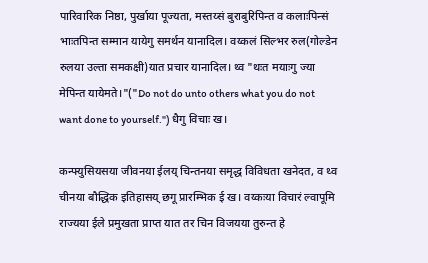पारिवारिक निष्ठा, पुर्खाया पूज्यता, मस्तय्सं बुराबुरिपिन्त व कलाःपिन्सं भाःतपिन्त सम्मान यायेगु समर्थन यानादिल। वय्कलं सिल्भर रुल(गोल्डेन रुलया उल्ता समकक्षी)यात प्रचार यानादिल। थ्व "थःत मयाःगु ज्या मेपिन्त यायेमते।"("Do not do unto others what you do not want done to yourself.") धैगु विचाः ख।

कन्फ्युसियसया जीवनया ईलय् चिन्तनया समृद्ध विविधता खनेदत, व थ्व चीनया बौद्धिक इतिहासय् छगू प्रारम्भिक ई ख। वय्कःया विचारं ल्वापूमि राज्यया ईले प्रमुखता प्राप्त यात तर चिन विजयया तुरुन्त हे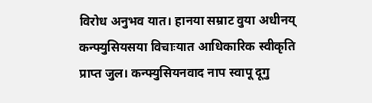विरोध अनुभव यात। हानया सम्राट वुया अधीनय् कन्फ्युसियसया विचाःयात आधिकारिक स्वीकृति प्राप्त जुल। कन्फ्युसियनवाद नाप स्वापू दूगु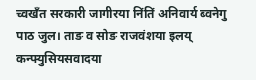च्वखँत सरकारी जागीरया निंतिं अनिवार्य ब्वनेगु पाठ जुल। ताङ व सोङ राजवंशया इलय् कन्फ्युसियसवादया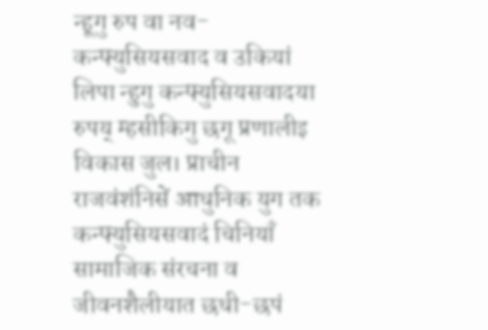न्हूगु रुप वा नव-कन्फ्युसियसवाद व उकियां लिपा न्हुगु कन्फ्युसियसवादया रुपय् म्हसीकिगु छगू प्रणालीइ विकास जुल। प्राचीन राजवंशंनिसें आधुनिक युग तक कन्फ्युसियसवादं चिनियाँ सामाजिक संरचना व जीवनशैलीयात छधी-छपं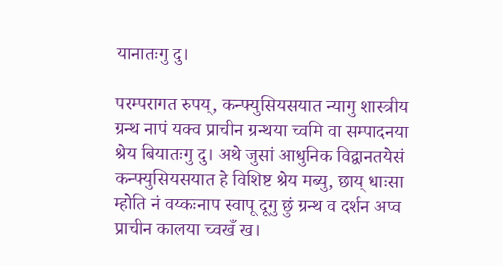यानातःगु दु।

परम्परागत रुपय्, कन्फ्युसियसयात न्यागु शास्त्रीय ग्रन्थ नापं यक्व प्राचीन ग्रन्थया च्वमि वा सम्पादनया श्रेय बियातःगु दु। अथे जुसां आधुनिक विद्वानतयेसं कन्फ्युसियसयात हे विशिष्ट श्रेय मब्यु, छाय् धाःसा म्होति नं वय्कःनाप स्वापू दूगु छुं ग्रन्थ व दर्शन अप्व प्राचीन कालया च्वखँ ख।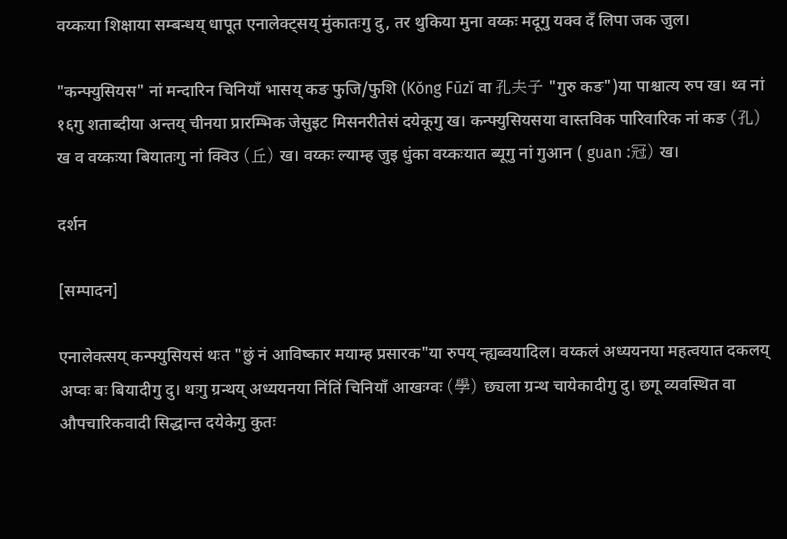वय्कःया शिक्षाया सम्बन्धय् धापूत एनालेक्ट्सय् मुंकातःगु दु, तर थुकिया मुना वय्कः मदूगु यक्व दँ लिपा जक जुल।

"कन्फ्युसियस" नां मन्दारिन चिनियाँ भासय् कङ फुजि/फुशि (Kǒng Fūzǐ वा 孔夫子 "गुरु कङ")या पाश्चात्य रुप ख। थ्व नां १६गु शताब्दीया अन्तय् चीनया प्रारम्भिक जेसुइट मिसनरीतेसं दयेकूगु ख। कन्फ्युसियसया वास्तविक पारिवारिक नां कङ (孔) ख व वय्कःया बियातःगु नां क्विउ (丘) ख। वय्कः ल्याम्ह जुइ धुंका वय्कःयात ब्यूगु नां गुआन ( guan :冠) ख।

दर्शन

[सम्पादन]

एनालेक्त्सय् कन्फ्युसियसं थःत "छुं नं आविष्कार मयाम्ह प्रसारक"या रुपय् न्ह्यब्वयादिल। वय्कलं अध्ययनया महत्वयात दकलय् अप्वः बः बियादीगु दु। थःगु ग्रन्थय् अध्ययनया निंतिं चिनियाँ आखःग्वः (學) छ्यला ग्रन्थ चायेकादीगु दु। छगू व्यवस्थित वा औपचारिकवादी सिद्धान्त दयेकेगु कुतः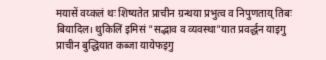मयासें वय्कलं थः शिष्यतेत प्राचीन ग्रन्थया प्रभुत्व व निपुणताय् तिबः बियादिल। थुकिलिं इमिसं "सद्भाव व व्यवस्था"यात प्रवर्द्धन याइगु प्राचीन बुद्धियात कब्जा यायेफइगु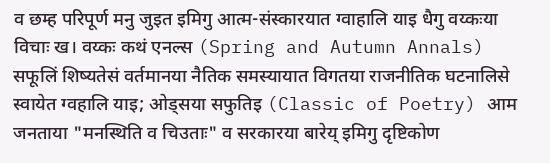व छम्ह परिपूर्ण मनु जुइत इमिगु आत्म-संस्कारयात ग्वाहालि याइ धैगु वय्कःया विचाः ख। वय्कः कथं एनल्स (Spring and Autumn Annals) सफूलिं शिष्यतेसं वर्तमानया नैतिक समस्यायात विगतया राजनीतिक घटनालिसे स्वायेत ग्वहालि याइ; ओड्सया सफुतिइ (Classic of Poetry) आम जनताया "मनस्थिति व चिउताः" व सरकारया बारेय् इमिगु दृष्टिकोण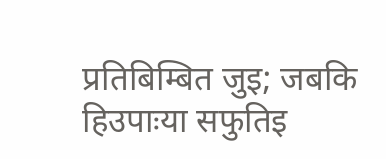प्रतिबिम्बित जुइ; जबकि हिउपाःया सफुतिइ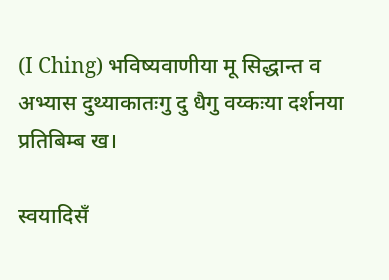(I Ching) भविष्यवाणीया मू सिद्धान्त व अभ्यास दुथ्याकातःगु दु धैगु वय्कःया दर्शनया प्रतिबिम्ब ख।

स्वयादिसँ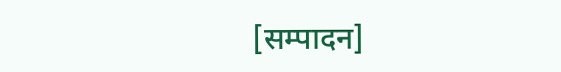[सम्पादन]